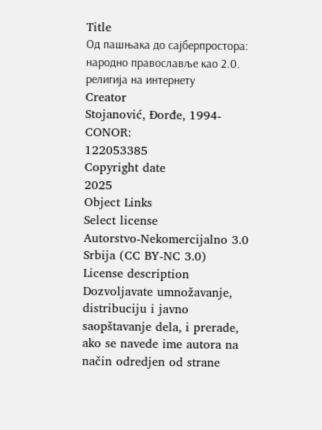Title
Од пашњака до сајберпростора: народно православље као 2.0. религија на интернету
Creator
Stojanović, Đorđe, 1994-
CONOR:
122053385
Copyright date
2025
Object Links
Select license
Autorstvo-Nekomercijalno 3.0 Srbija (CC BY-NC 3.0)
License description
Dozvoljavate umnožavanje, distribuciju i javno saopštavanje dela, i prerade, ako se navede ime autora na način odredjen od strane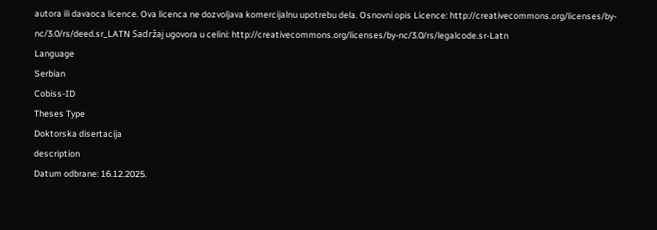autora ili davaoca licence. Ova licenca ne dozvoljava komercijalnu upotrebu dela. Osnovni opis Licence: http://creativecommons.org/licenses/by-nc/3.0/rs/deed.sr_LATN Sadržaj ugovora u celini: http://creativecommons.org/licenses/by-nc/3.0/rs/legalcode.sr-Latn
Language
Serbian
Cobiss-ID
Theses Type
Doktorska disertacija
description
Datum odbrane: 16.12.2025.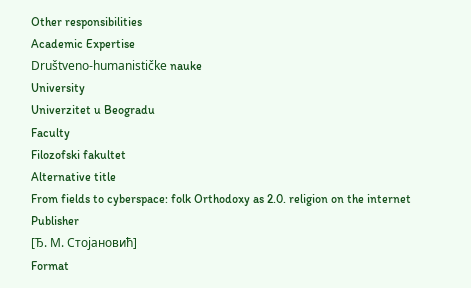Other responsibilities
Academic Expertise
Društveno-humanističke nauke
University
Univerzitet u Beogradu
Faculty
Filozofski fakultet
Alternative title
From fields to cyberspace: folk Orthodoxy as 2.0. religion on the internet
Publisher
[Ђ. М. Стојановић]
Format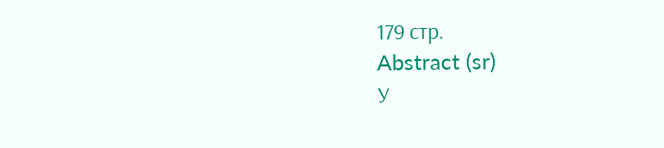179 стр.
Abstract (sr)
У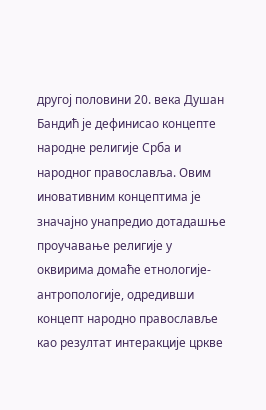другој половини 20. века Душан Бандић је дефинисао концепте народне религије Срба и народног православља. Овим иновативним концептима је значајно унапредио дотадашње проучавање религије у оквирима домаће етнологије-антропологије, одредивши концепт народно православље као резултат интеракције цркве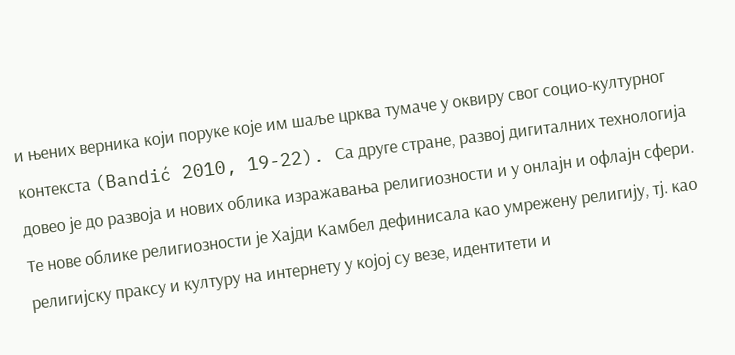и њених верника који поруке које им шаље црква тумаче у оквиру свог социо-културног контекста (Bandić 2010, 19-22). Са друге стране, развој дигиталних технологија довео је до развоја и нових облика изражавања религиозности и у онлајн и офлајн сфери. Те нове облике религиозности је Хајди Камбел дефинисала као умрежену религију, тј. као религијску праксу и културу на интернету у којој су везе, идентитети и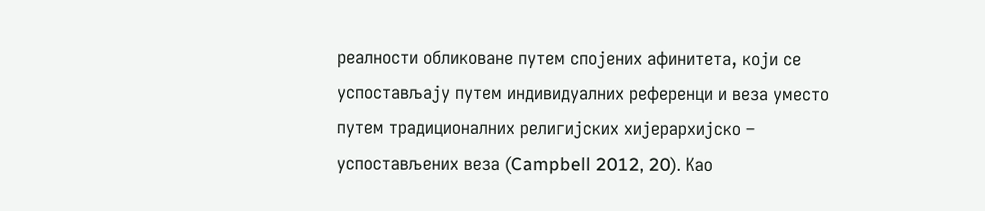реалности обликоване путем спојених афинитета, који се успостављају путем индивидуалних референци и веза уместо путем традиционалних религијских хијерархијско – успостављених веза (Campbell 2012, 20). Као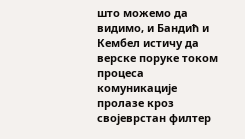што можемо да видимо, и Бандић и Кембел истичу да верске поруке током процеса комуникације пролазе кроз својеврстан филтер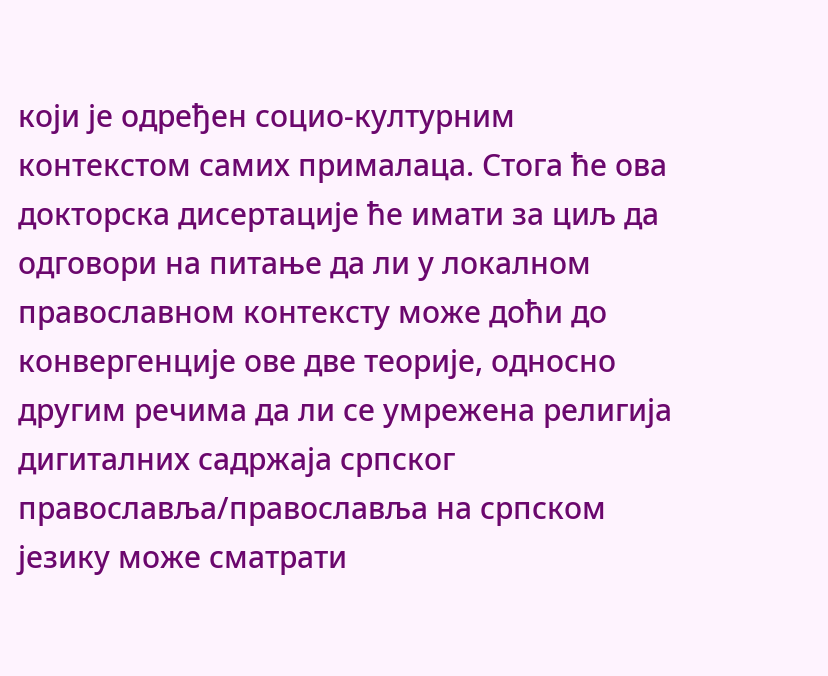који је одређен социо-културним контекстом самих прималаца. Стога ће ова докторска дисертације ће имати за циљ да одговори на питање да ли у локалном православном контексту може доћи до конвергенције ове две теорије, односно другим речима да ли се умрежена религија дигиталних садржаја српског православља/православља на српском језику може сматрати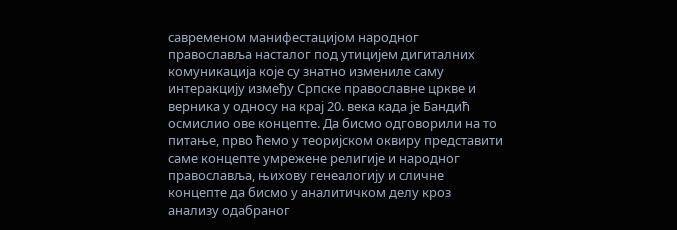савременом манифестацијом народног православља насталог под утицијем дигиталних комуникација које су знатно измениле саму интеракцију између Српске православне цркве и верника у односу на крај 20. века када је Бандић осмислио ове концепте. Да бисмо одговорили на то питање, прво ћемо у теоријском оквиру представити саме концепте умрежене религије и народног православља, њихову генеалогију и сличне концепте да бисмо у аналитичком делу кроз анализу одабраног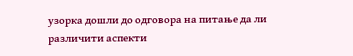узорка дошли до одговора на питање да ли различити аспекти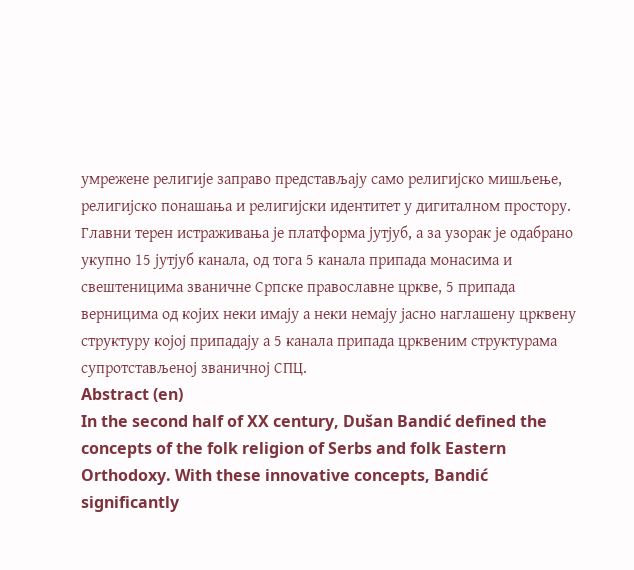умрежене религије заправо представљају само религијско мишљење, религијско понашања и религијски идентитет у дигиталном простору. Главни терен истраживања је платформа јутјуб, а за узорак је одабрано укупно 15 јутјуб канала, од тога 5 канала припада монасима и свештеницима званичне Српске православне цркве, 5 припада верницима од којих неки имају а неки немају јасно наглашену црквену структуру којој припадају а 5 канала припада црквеним структурама супротстављеној званичној СПЦ.
Abstract (en)
In the second half of XX century, Dušan Bandić defined the concepts of the folk religion of Serbs and folk Eastern Orthodoxy. With these innovative concepts, Bandić significantly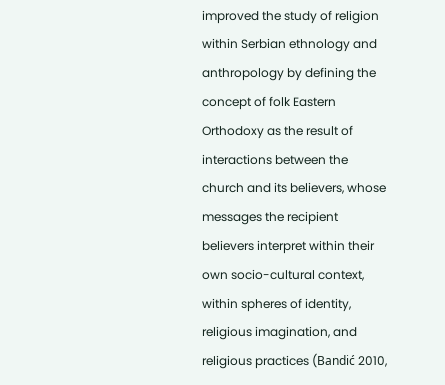improved the study of religion within Serbian ethnology and anthropology by defining the concept of folk Eastern Orthodoxy as the result of interactions between the church and its believers, whose messages the recipient believers interpret within their own socio-cultural context, within spheres of identity, religious imagination, and religious practices (Bandić 2010,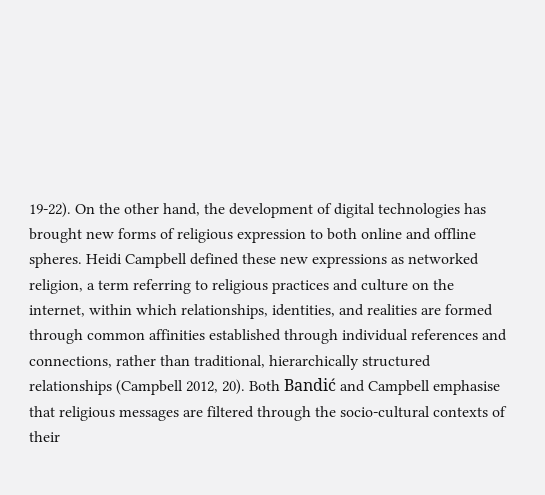19-22). On the other hand, the development of digital technologies has brought new forms of religious expression to both online and offline spheres. Heidi Campbell defined these new expressions as networked religion, a term referring to religious practices and culture on the internet, within which relationships, identities, and realities are formed through common affinities established through individual references and connections, rather than traditional, hierarchically structured relationships (Campbell 2012, 20). Both Bandić and Campbell emphasise that religious messages are filtered through the socio-cultural contexts of their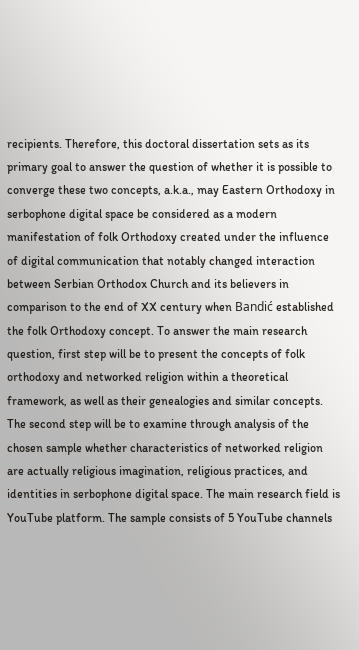recipients. Therefore, this doctoral dissertation sets as its primary goal to answer the question of whether it is possible to converge these two concepts, a.k.a., may Eastern Orthodoxy in serbophone digital space be considered as a modern manifestation of folk Orthodoxy created under the influence of digital communication that notably changed interaction between Serbian Orthodox Church and its believers in comparison to the end of XX century when Bandić established the folk Orthodoxy concept. To answer the main research question, first step will be to present the concepts of folk orthodoxy and networked religion within a theoretical framework, as well as their genealogies and similar concepts. The second step will be to examine through analysis of the chosen sample whether characteristics of networked religion are actually religious imagination, religious practices, and identities in serbophone digital space. The main research field is YouTube platform. The sample consists of 5 YouTube channels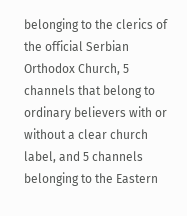belonging to the clerics of the official Serbian Orthodox Church, 5 channels that belong to ordinary believers with or without a clear church label, and 5 channels belonging to the Eastern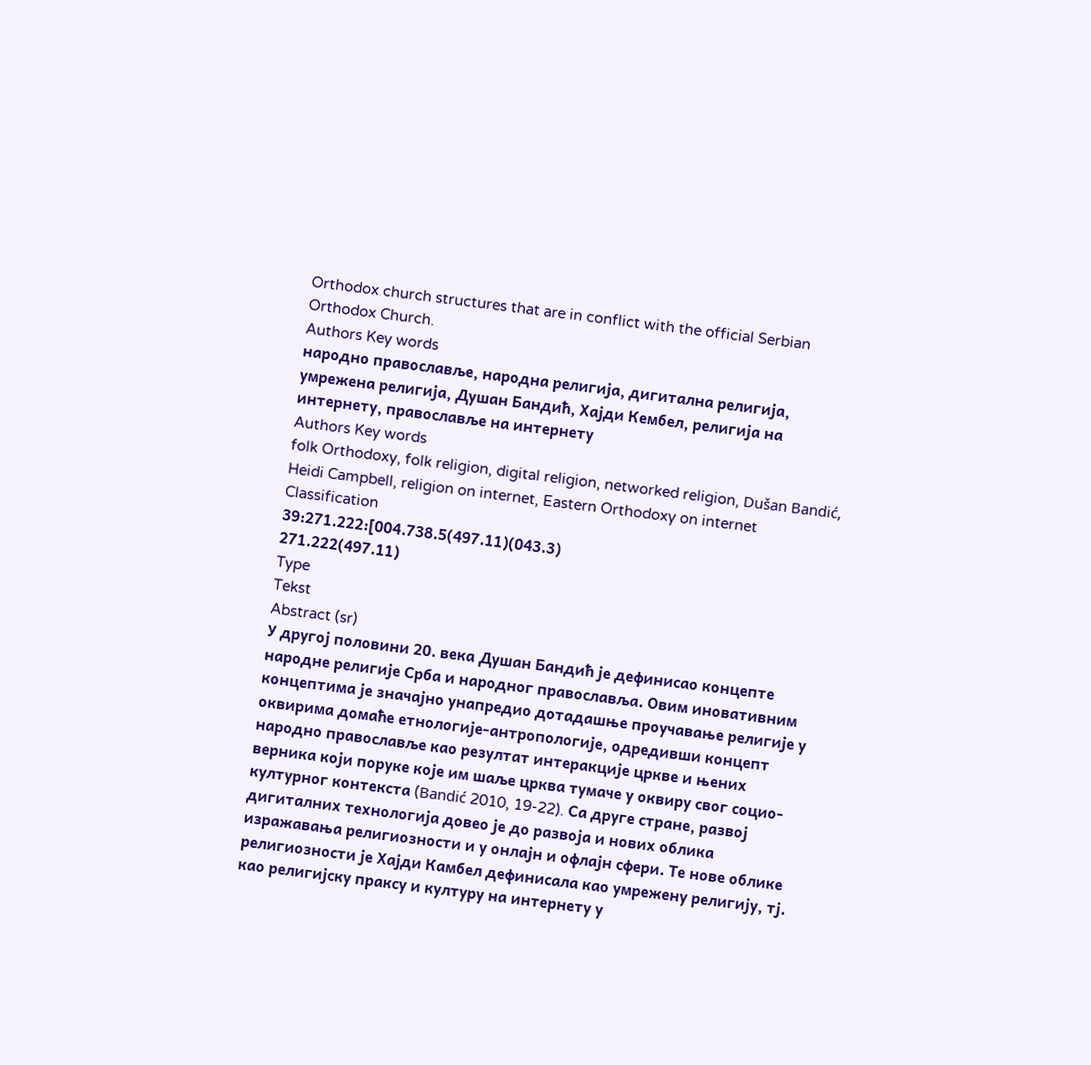Orthodox church structures that are in conflict with the official Serbian Orthodox Church.
Authors Key words
народно православље, народна религија, дигитална религија, умрежена религија, Душан Бандић, Хајди Кембел, религија на интернету, православље на интернету
Authors Key words
folk Orthodoxy, folk religion, digital religion, networked religion, Dušan Bandić, Heidi Campbell, religion on internet, Eastern Orthodoxy on internet
Classification
39:271.222:[004.738.5(497.11)(043.3)
271.222(497.11)
Type
Tekst
Abstract (sr)
У другој половини 20. века Душан Бандић је дефинисао концепте народне религије Срба и народног православља. Овим иновативним концептима је значајно унапредио дотадашње проучавање религије у оквирима домаће етнологије-антропологије, одредивши концепт народно православље као резултат интеракције цркве и њених верника који поруке које им шаље црква тумаче у оквиру свог социо-културног контекста (Bandić 2010, 19-22). Са друге стране, развој дигиталних технологија довео је до развоја и нових облика изражавања религиозности и у онлајн и офлајн сфери. Те нове облике религиозности је Хајди Камбел дефинисала као умрежену религију, тј. као религијску праксу и културу на интернету у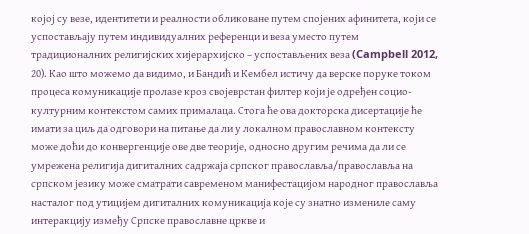којој су везе, идентитети и реалности обликоване путем спојених афинитета, који се успостављају путем индивидуалних референци и веза уместо путем традиционалних религијских хијерархијско – успостављених веза (Campbell 2012, 20). Као што можемо да видимо, и Бандић и Кембел истичу да верске поруке током процеса комуникације пролазе кроз својеврстан филтер који је одређен социо-културним контекстом самих прималаца. Стога ће ова докторска дисертације ће имати за циљ да одговори на питање да ли у локалном православном контексту може доћи до конвергенције ове две теорије, односно другим речима да ли се умрежена религија дигиталних садржаја српског православља/православља на српском језику може сматрати савременом манифестацијом народног православља насталог под утицијем дигиталних комуникација које су знатно измениле саму интеракцију између Српске православне цркве и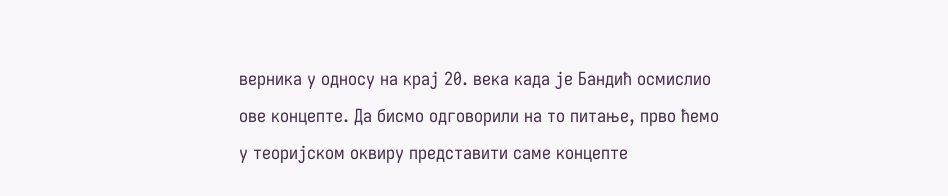верника у односу на крај 20. века када је Бандић осмислио ове концепте. Да бисмо одговорили на то питање, прво ћемо у теоријском оквиру представити саме концепте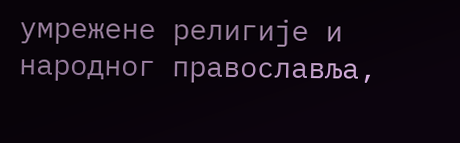умрежене религије и народног православља,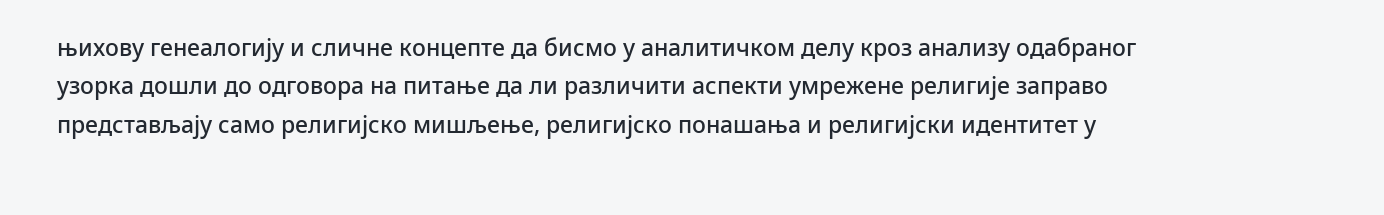њихову генеалогију и сличне концепте да бисмо у аналитичком делу кроз анализу одабраног узорка дошли до одговора на питање да ли различити аспекти умрежене религије заправо представљају само религијско мишљење, религијско понашања и религијски идентитет у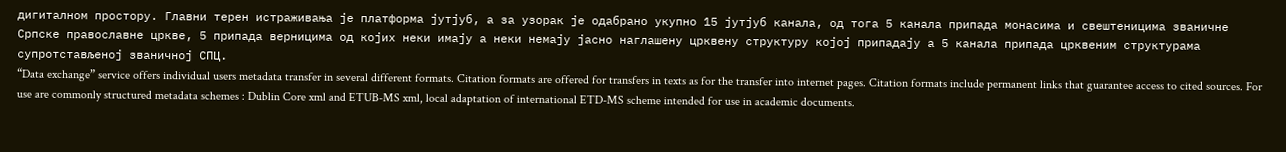дигиталном простору. Главни терен истраживања је платформа јутјуб, а за узорак је одабрано укупно 15 јутјуб канала, од тога 5 канала припада монасима и свештеницима званичне Српске православне цркве, 5 припада верницима од којих неки имају а неки немају јасно наглашену црквену структуру којој припадају а 5 канала припада црквеним структурама супротстављеној званичној СПЦ.
“Data exchange” service offers individual users metadata transfer in several different formats. Citation formats are offered for transfers in texts as for the transfer into internet pages. Citation formats include permanent links that guarantee access to cited sources. For use are commonly structured metadata schemes : Dublin Core xml and ETUB-MS xml, local adaptation of international ETD-MS scheme intended for use in academic documents.